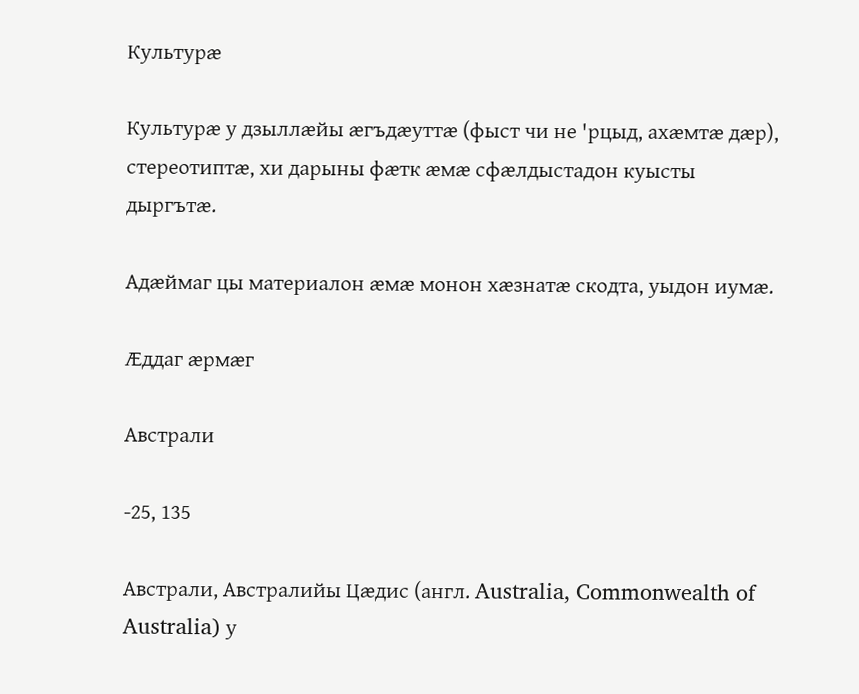Культурæ

Культурæ у дзыллæйы æгъдæуттæ (фыст чи не 'рцыд, ахæмтæ дæр), стереотиптæ, хи дарыны фæтк æмæ сфæлдыстадон куысты дыргътæ.

Адæймаг цы материалон æмæ монон хæзнатæ скодта, уыдон иумæ.

Æддаг æрмæг

Австрали

-25, 135

Австрали, Австралийы Цæдис (англ. Australia, Commonwealth of Australia) у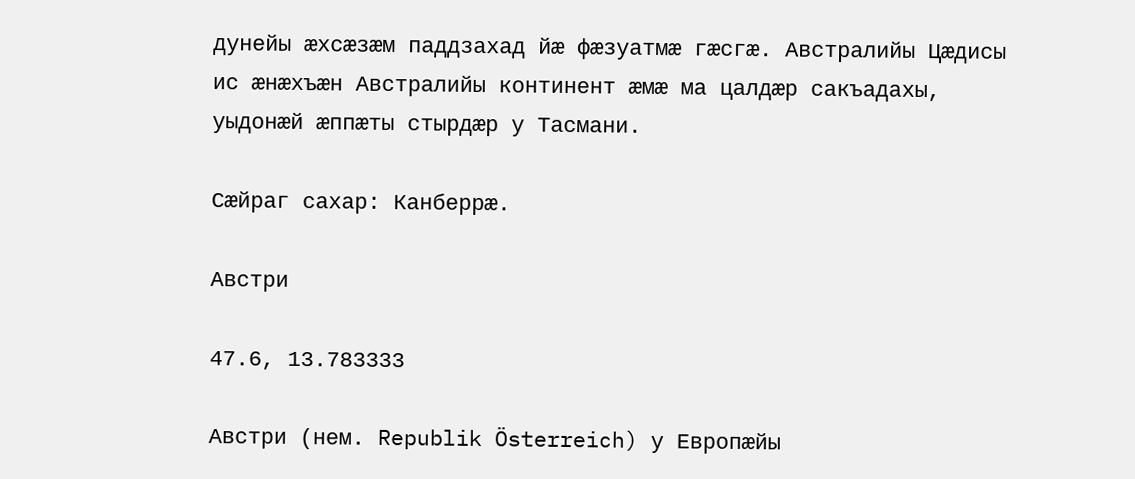дунейы æхсæзæм паддзахад йæ фæзуатмæ гæсгæ. Австралийы Цæдисы ис æнæхъæн Австралийы континент æмæ ма цалдæр сакъадахы, уыдонæй æппæты стырдæр у Тасмани.

Сæйраг сахар: Канберрæ.

Австри

47.6, 13.783333

Австри (нем. Republik Österreich) у Европæйы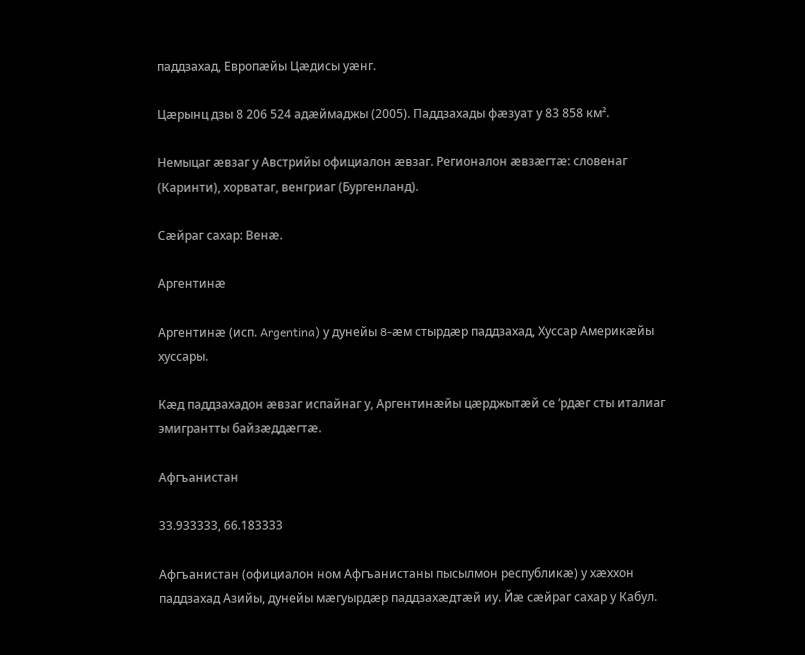паддзахад, Европæйы Цæдисы уæнг.

Цæрынц дзы 8 206 524 адæймаджы (2005). Паддзахады фæзуат у 83 858 км².

Немыцаг æвзаг у Австрийы официалон æвзаг. Регионалон æвзæгтæ: словенаг (Каринти), хорватаг, венгриаг (Бургенланд).

Сæйраг сахар: Венæ.

Аргентинæ

Аргентинæ (исп. Argentina) у дунейы 8-æм стырдæр паддзахад, Хуссар Америкæйы хуссары.

Кæд паддзахадон æвзаг испайнаг у, Аргентинæйы цæрджытæй се ’рдæг сты италиаг эмигрантты байзæддæгтæ.

Афгъанистан

33.933333, 66.183333

Афгъанистан (официалон ном Афгъанистаны пысылмон республикæ) у хæххон паддзахад Азийы, дунейы мæгуырдæр паддзахæдтæй иу. Йæ сæйраг сахар у Кабул.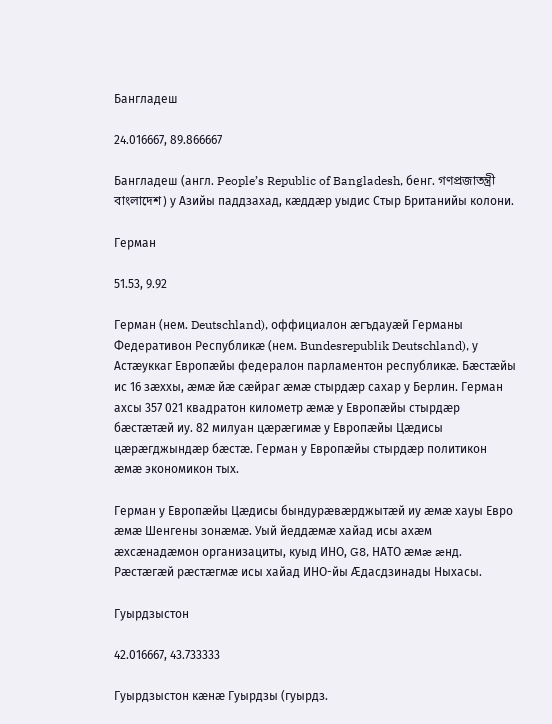Бангладеш

24.016667, 89.866667

Бангладеш (англ. People’s Republic of Bangladesh, бенг. গণপ্রজাতন্ত্রী বাংলাদেশ) у Азийы паддзахад, кæддæр уыдис Стыр Британийы колони.

Герман

51.53, 9.92

Герман (нем. Deutschland), оффициалон æгъдауæй Германы Федеративон Республикæ (нем. Bundesrepublik Deutschland), у Астæуккаг Европæйы федералон парламентон республикæ. Бæстæйы ис 16 зæххы, æмæ йæ сæйраг æмæ стырдæр сахар у Берлин. Герман ахсы 357 021 квадратон километр æмæ у Европæйы стырдæр бæстæтæй иу. 82 милуан цæрæгимæ у Европæйы Цæдисы цæрæгджындæр бæстæ. Герман у Европæйы стырдæр политикон æмæ экономикон тых.

Герман у Европæйы Цæдисы бындурæвæрджытæй иу æмæ хауы Евро æмæ Шенгены зонæмæ. Уый йеддæмæ хайад исы ахæм æхсæнадæмон организациты, куыд ИНО, G8, НАТО æмæ æнд. Рæстæгæй рæстæгмæ исы хайад ИНО-йы Æдасдзинады Ныхасы.

Гуырдзыстон

42.016667, 43.733333

Гуырдзыстон кæнæ Гуырдзы (гуырдз.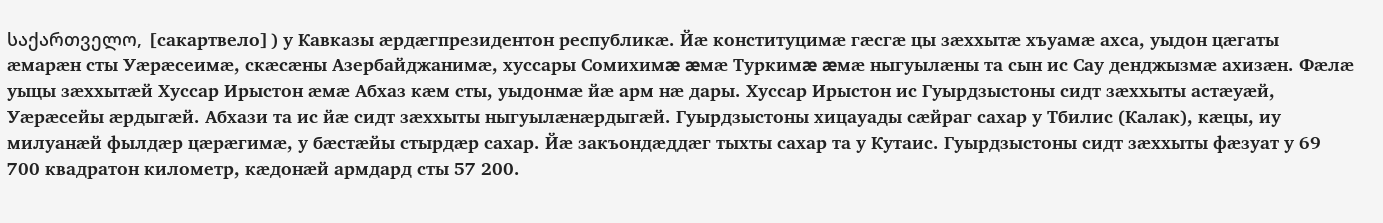საქართველო, [сакартвело]) у Кавказы æрдæгпрезидентон республикæ. Йæ конституцимæ гæсгæ цы зæххытæ хъуамæ ахса, уыдон цæгаты æмарæн сты Уæрæсеимæ, скæсæны Азербайджанимæ, хуссары Сомихимæ æмæ Туркимæ æмæ ныгуылæны та сын ис Сау денджызмæ ахизæн. Фæлæ уыцы зæххытæй Хуссар Ирыстон æмæ Абхаз кæм сты, уыдонмæ йæ арм нæ дары. Хуссар Ирыстон ис Гуырдзыстоны сидт зæххыты астæуæй, Уæрæсейы æрдыгæй. Абхази та ис йæ сидт зæххыты ныгуылæнæрдыгæй. Гуырдзыстоны хицауады сæйраг сахар у Тбилис (Калак), кæцы, иу милуанæй фылдæр цæрæгимæ, у бæстæйы стырдæр сахар. Йæ закъондæддæг тыхты сахар та у Кутаис. Гуырдзыстоны сидт зæххыты фæзуат у 69 700 квадратон километр, кæдонæй армдард сты 57 200.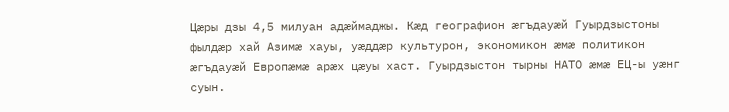Цæры дзы 4,5 милуан адæймаджы. Кæд географион æгъдауæй Гуырдзыстоны фылдæр хай Азимæ хауы, уæддæр культурон, экономикон æмæ политикон æгъдауæй Европæмæ арæх цæуы хаст. Гуырдзыстон тырны НАТО æмæ ЕЦ-ы уæнг суын.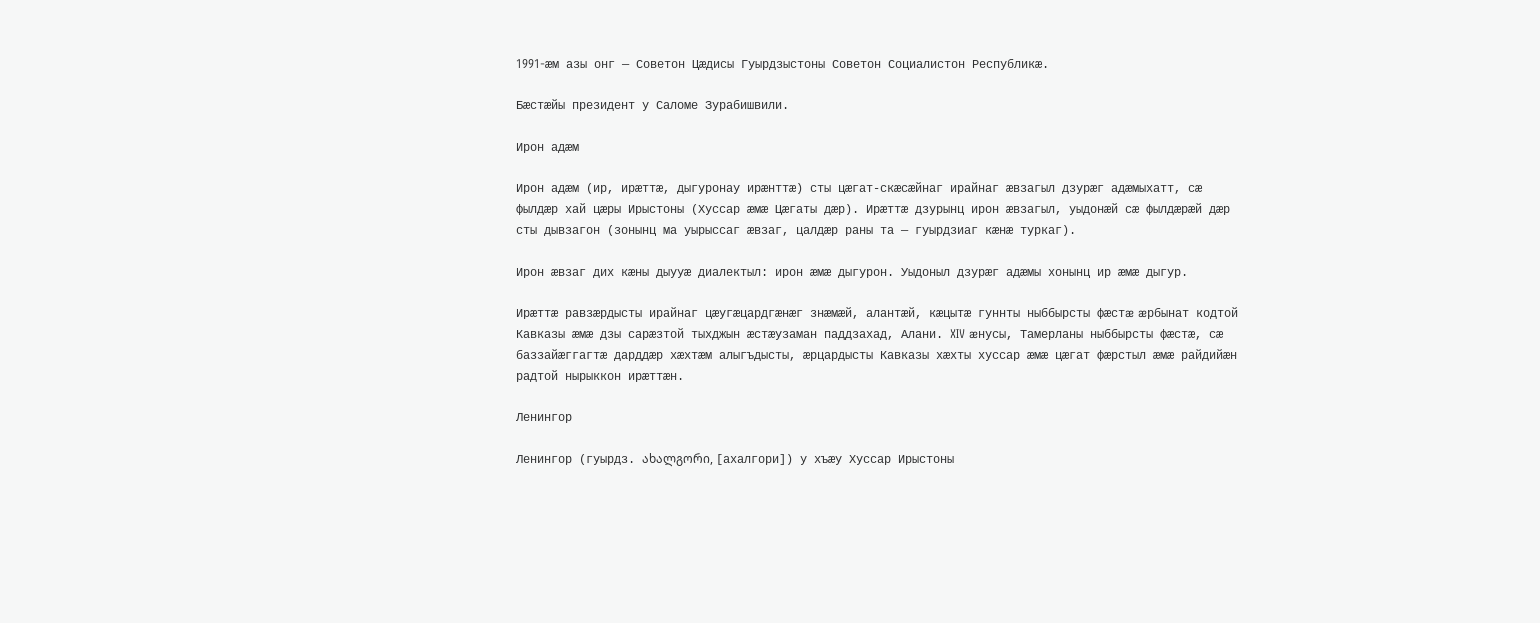1991-æм азы онг — Советон Цæдисы Гуырдзыстоны Советон Социалистон Республикæ.

Бæстæйы президент у Саломе Зурабишвили.

Ирон адæм

Ирон адæм (ир, ирæттæ, дыгуронау ирæнттæ) cты цæгат-скæсæйнаг ирайнаг æвзагыл дзурæг адæмыхатт, сæ фылдæр хай цæры Ирыстоны (Хуссар æмæ Цæгаты дæр). Ирæттæ дзурынц ирон æвзагыл, уыдонæй сæ фылдæрæй дæр сты дывзагон (зонынц ма уырыссаг æвзаг, цалдæр раны та — гуырдзиаг кæнæ туркаг).

Ирон æвзаг дих кæны дыууæ диалектыл: ирон æмæ дыгурон. Уыдоныл дзурæг адæмы хонынц ир æмæ дыгур.

Ирæттæ равзæрдысты ирайнаг цæугæцардгæнæг знæмæй, алантæй, кæцытæ гуннты ныббырсты фæстæ æрбынат кодтой Кавказы æмæ дзы сарæзтой тыхджын æстæузаман паддзахад, Алани. XIV æнусы, Тамерланы ныббырсты фæстæ, сæ баззайæггагтæ дарддæр хæхтæм алыгъдысты, æрцардысты Кавказы хæхты хуссар æмæ цæгат фæрстыл æмæ райдийæн радтой нырыккон ирæттæн.

Ленингор

Ленингор (гуырдз. ახალგორი, [ахалгори]) у хъæу Хуссар Ирыстоны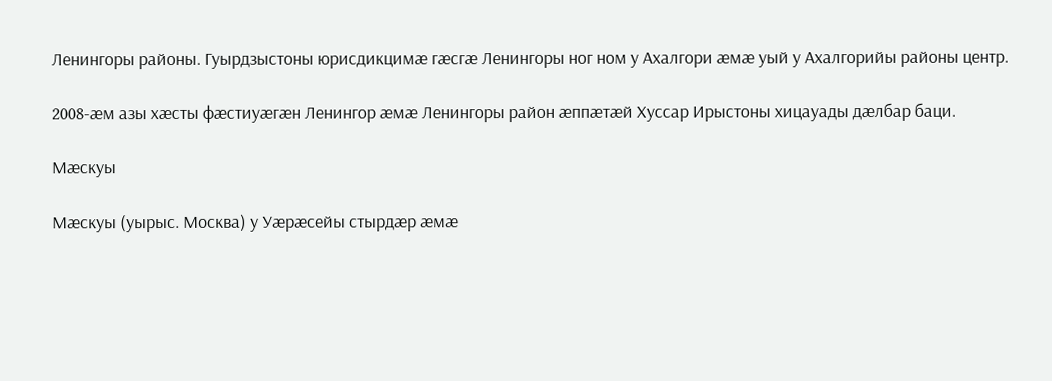Ленингоры районы. Гуырдзыстоны юрисдикцимæ гæсгæ Ленингоры ног ном у Ахалгори æмæ уый у Ахалгорийы районы центр.

2008-æм азы хæсты фæстиуæгæн Ленингор æмæ Ленингоры район æппæтæй Хуссар Ирыстоны хицауады дæлбар баци.

Мæскуы

Мæскуы (уырыс. Москва) у Уæрæсейы стырдæр æмæ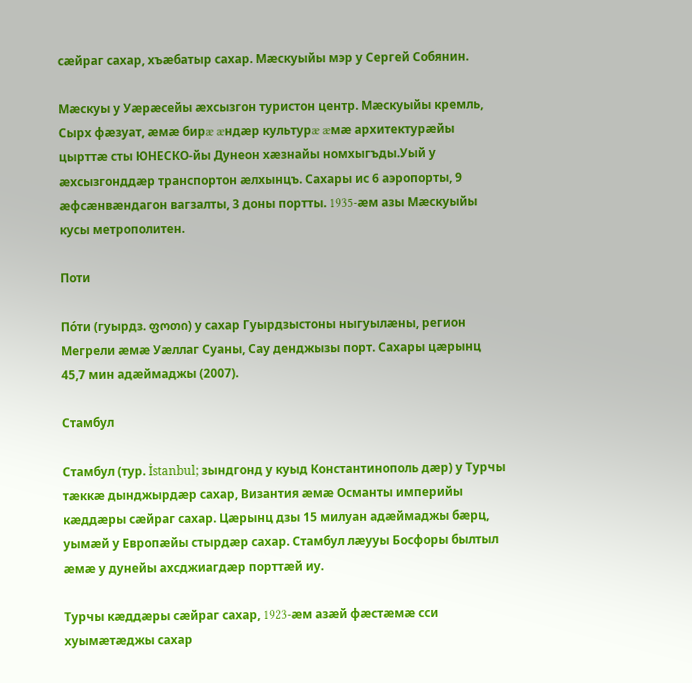сæйраг сахар, хъæбатыр сахар. Мæскуыйы мэр у Сергей Собянин.

Мæскуы у Уæрæсейы æхсызгон туристон центр. Мæскуыйы кремль, Сырх фæзуат, æмæ бирæ æндæр культурæ æмæ архитектурæйы цырттæ сты ЮНЕСКО-йы Дунеон хæзнайы номхыгъды.Уый у æхсызгонддæр транспортон æлхынцъ. Сахары ис 6 аэропорты, 9 æфсæнвæндагон вагзалты, 3 доны портты. 1935-æм азы Мæскуыйы кусы метрополитен.

Поти

По́ти (гуырдз. ფოთი) у сахар Гуырдзыстоны ныгуылæны, регион Мегрели æмæ Уæллаг Суаны, Сау денджызы порт. Сахары цæрынц 45,7 мин адæймаджы (2007).

Стамбул

Стамбул (тур. İstanbul; зындгонд у куыд Константинополь дæр) у Турчы тæккæ дынджырдæр сахар, Византия æмæ Османты империйы кæддæры сæйраг сахар. Цæрынц дзы 15 милуан адæймаджы бæрц, уымæй у Европæйы стырдæр сахар. Стамбул лæууы Босфоры былтыл æмæ у дунейы ахсджиагдæр порттæй иу.

Турчы кæддæры сæйраг сахар, 1923-æм азæй фæстæмæ сси хуымæтæджы сахар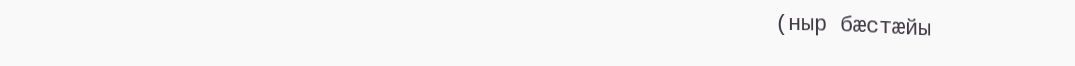(ныр бæстæйы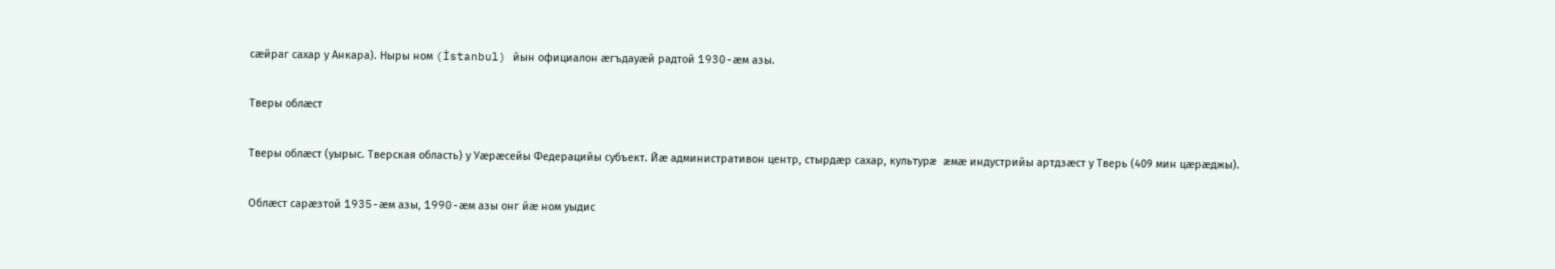сæйраг сахар у Анкара). Ныры ном (İstanbul) йын официалон æгъдауæй радтой 1930-æм азы.

Тверы облæст

Тверы облæст (уырыс. Тверская область) у Уæрæсейы Федерацийы субъект. Йæ административон центр, стырдæр сахар, культурæ æмæ индустрийы артдзæст у Тверь (409 мин цæрæджы).

Облæст сарæзтой 1935-æм азы, 1990-æм азы онг йæ ном уыдис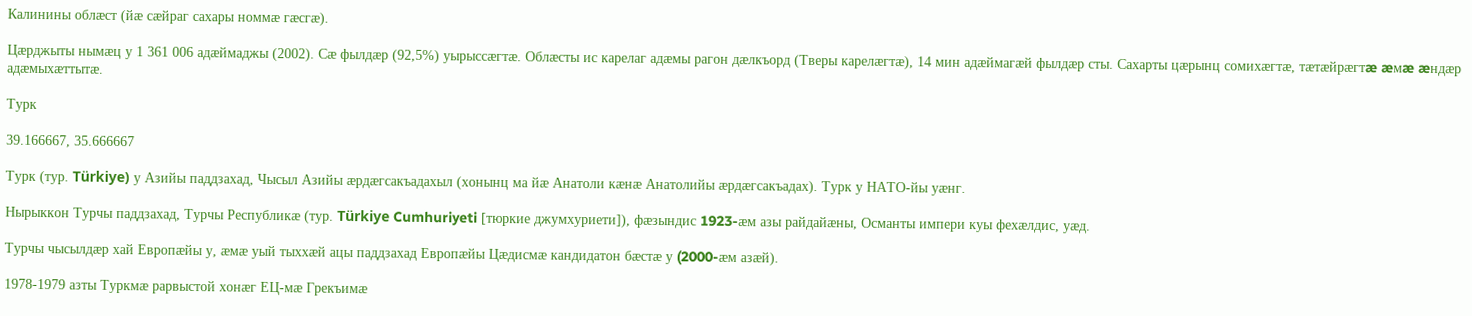Калинины облæст (йæ сæйраг сахары номмæ гæсгæ).

Цæрджыты нымæц у 1 361 006 адæймаджы (2002). Сæ фылдæр (92,5%) уырыссæгтæ. Облæсты ис карелаг адæмы рагон дæлкъорд (Тверы карелæгтæ), 14 мин адæймагæй фылдæр сты. Сахарты цæрынц сомихæгтæ, тæтæйрæгтæ æмæ æндæр адæмыхæттытæ.

Турк

39.166667, 35.666667

Турк (тур. Türkiye) у Азийы паддзахад, Чысыл Азийы æрдæгсакъадахыл (хонынц ма йæ Анатоли кæнæ Анатолийы æрдæгсакъадах). Турк у НАТО-йы уæнг.

Нырыккон Турчы паддзахад, Турчы Республикæ (тур. Türkiye Cumhuriyeti [тюркие джумхуриети]), фæзындис 1923-æм азы райдайæны, Османты импери куы фехæлдис, уæд.

Турчы чысылдæр хай Европæйы у, æмæ уый тыххæй ацы паддзахад Европæйы Цæдисмæ кандидатон бæстæ у (2000-æм азæй).

1978-1979 азты Туркмæ рарвыстой хонæг ЕЦ-мæ Грекъимæ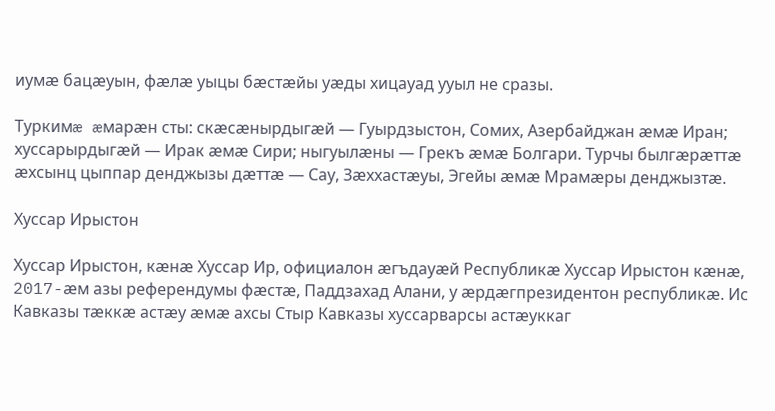иумæ бацæуын, фæлæ уыцы бæстæйы уæды хицауад ууыл не сразы.

Туркимæ æмарæн сты: скæсæнырдыгæй — Гуырдзыстон, Сомих, Азербайджан æмæ Иран; хуссарырдыгæй — Ирак æмæ Сири; ныгуылæны — Грекъ æмæ Болгари. Турчы былгæрæттæ æхсынц цыппар денджызы дæттæ — Сау, Зæххастæуы, Эгейы æмæ Мрамæры денджызтæ.

Хуссар Ирыстон

Хуссар Ирыстон, кæнæ Хуссар Ир, официалон æгъдауæй Республикæ Хуссар Ирыстон кæнæ, 2017-æм азы референдумы фæстæ, Паддзахад Алани, у æрдæгпрезидентон республикæ. Ис Кавказы тæккæ астæу æмæ ахсы Стыр Кавказы хуссарварсы астæуккаг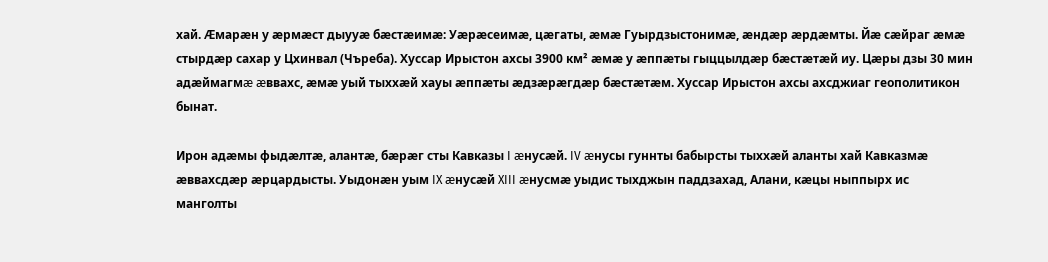хай. Æмарæн у æрмæст дыууæ бæстæимæ: Уæрæсеимæ, цæгаты, æмæ Гуырдзыстонимæ, æндæр æрдæмты. Йæ сæйраг æмæ стырдæр сахар у Цхинвал (Чъреба). Хуссар Ирыстон ахсы 3900 км² æмæ у æппæты гыццылдæр бæстæтæй иу. Цæры дзы 30 мин адæймагмæ æввахс, æмæ уый тыххæй хауы æппæты æдзæрæгдæр бæстæтæм. Хуссар Ирыстон ахсы ахсджиаг геополитикон бынат.

Ирон адæмы фыдæлтæ, алантæ, бæрæг сты Кавказы I æнусæй. IV æнусы гуннты бабырсты тыххæй аланты хай Кавказмæ æввахсдæр æрцардысты. Уыдонæн уым IX æнусæй XIII æнусмæ уыдис тыхджын паддзахад, Алани, кæцы ныппырх ис манголты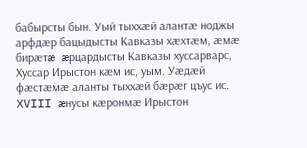бабырсты бын. Уый тыххæй алантæ ноджы арфдæр бацыдысты Кавказы хæхтæм, æмæ бирæтæ æрцардысты Кавказы хуссарварс, Хуссар Ирыстон кæм ис, уым. Уæдæй фæстæмæ аланты тыххæй бæрæг цъус ис. XVIII æнусы кæронмæ Ирыстон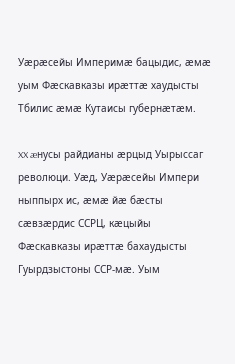Уæрæсейы Империмæ бацыдис, æмæ уым Фæскавказы ирæттæ хаудысты Тбилис æмæ Кутаисы губернæтæм.

XX æнусы райдианы æрцыд Уырыссаг революци. Уæд, Уæрæсейы Импери ныппырх ис, æмæ йæ бæсты сæвзæрдис ССРЦ, кæцыйы Фæскавказы ирæттæ бахаудысты Гуырдзыстоны ССР-мæ. Уым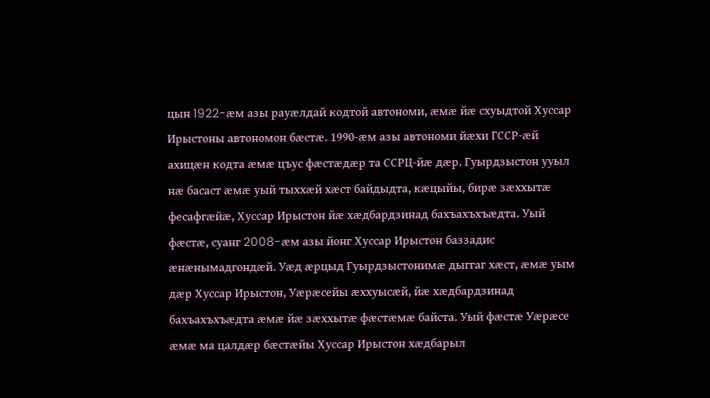цын 1922-æм азы рауæлдай кодтой автономи, æмæ йæ схуыдтой Хуссар Ирыстоны автономон бæстæ. 1990-æм азы автономи йæхи ГССР-æй ахицæн кодта æмæ цъус фæстæдæр та ССРЦ-йæ дæр. Гуырдзыстон ууыл нæ басаст æмæ уый тыххæй хæст байдыдта, кæцыйы, бирæ зæххытæ фесафгæйæ, Хуссар Ирыстон йæ хæдбардзинад бахъахъхъæдта. Уый фæстæ, суанг 2008-æм азы йонг Хуссар Ирыстон баззадис æнæнымадгондæй. Уæд æрцыд Гуырдзыстонимæ дыггаг хæст, æмæ уым дæр Хуссар Ирыстон, Уæрæсейы æххуысæй, йæ хæдбардзинад бахъахъхъæдта æмæ йæ зæххытæ фæстæмæ байста. Уый фæстæ Уæрæсе æмæ ма цалдæр бæстæйы Хуссар Ирыстон хæдбарыл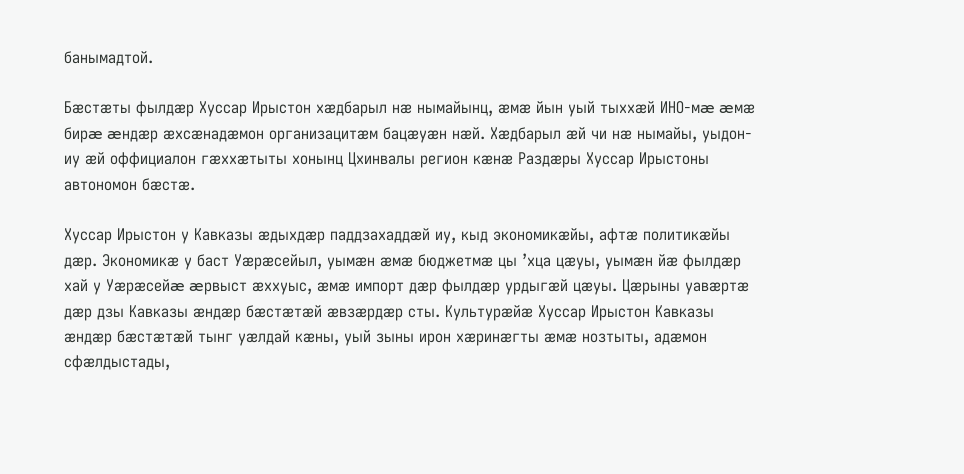банымадтой.

Бæстæты фылдæр Хуссар Ирыстон хæдбарыл нæ нымайынц, æмæ йын уый тыххæй ИНО-мæ æмæ бирæ æндæр æхсæнадæмон организацитæм бацæуæн нæй. Хæдбарыл æй чи нæ нымайы, уыдон-иу æй оффициалон гæххæтыты хонынц Цхинвалы регион кæнæ Раздæры Хуссар Ирыстоны автономон бæстæ.

Хуссар Ирыстон у Кавказы æдыхдæр паддзахаддæй иу, кыд экономикæйы, афтæ политикæйы дæр. Экономикæ у баст Уæрæсейыл, уымæн æмæ бюджетмæ цы ’хца цæуы, уымæн йæ фылдæр хай у Уæрæсейæ æрвыст æххуыс, æмæ импорт дæр фылдæр урдыгæй цæуы. Цæрыны уавæртæ дæр дзы Кавказы æндæр бæстæтæй æвзæрдæр сты. Культурæйæ Хуссар Ирыстон Кавказы æндæр бæстæтæй тынг уæлдай кæны, уый зыны ирон хæринæгты æмæ нозтыты, адæмон сфæлдыстады,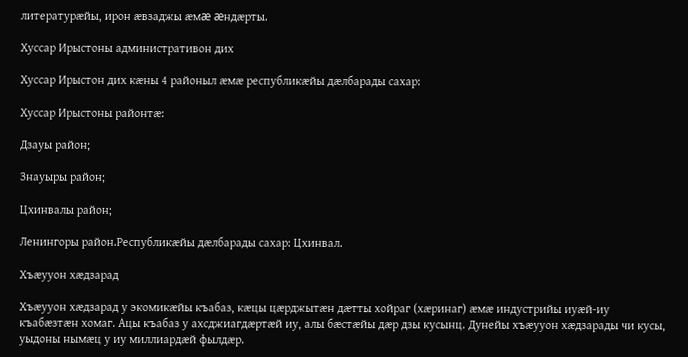литературæйы, ирон æвзаджы æмæ æндæрты.

Хуссар Ирыстоны административон дих

Хуссар Ирыстон дих кæны 4 районыл æмæ республикæйы дæлбарады сахар:

Хуссар Ирыстоны районтæ:

Дзауы район;

Знауыры район;

Цхинвалы район;

Ленингоры район.Республикæйы дæлбарады сахар: Цхинвал.

Хъæууон хæдзарад

Хъæууон хæдзарад у экомикæйы къабаз, кæцы цæрджытæн дæтты хойраг (хæринаг) æмæ индустрийы иуæй-иу къабæзтæн хомаг. Ацы къабаз у ахсджиагдæртæй иу, алы бæстæйы дæр дзы кусынц. Дунейы хъæууон хæдзарады чи кусы, уыдоны нымæц у иу миллиардæй фылдæр.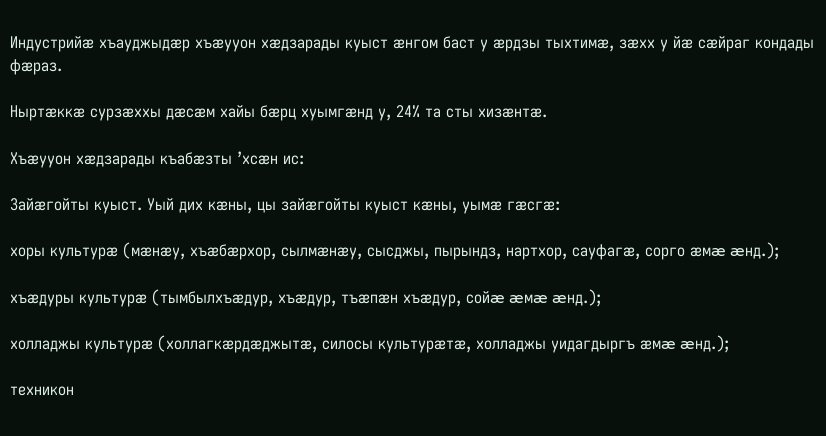Индустрийæ хъауджыдæр хъæууон хæдзарады куыст æнгом баст у æрдзы тыхтимæ, зæхх у йæ сæйраг кондады фæраз.

Ныртæккæ сурзæххы дæсæм хайы бæрц хуымгæнд у, 24% та сты хизæнтæ.

Хъæууон хæдзарады къабæзты ’хсæн ис:

Зайæгойты куыст. Уый дих кæны, цы зайæгойты куыст кæны, уымæ гæсгæ:

хоры культурæ (мæнæу, хъæбæрхор, сылмæнæу, сысджы, пырындз, нартхор, сауфагæ, сорго æмæ æнд.);

хъæдуры культурæ (тымбылхъæдур, хъæдур, тъæпæн хъæдур, сойæ æмæ æнд.);

холладжы культурæ (холлагкæрдæджытæ, силосы культурæтæ, холладжы уидагдыргъ æмæ æнд.);

техникон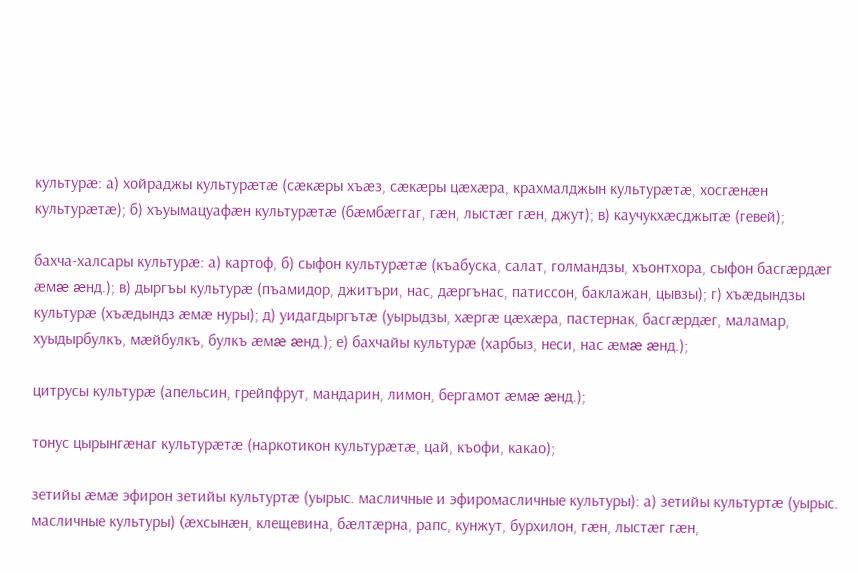культурæ: а) хойраджы культурæтæ (сæкæры хъæз, сæкæры цæхæра, крахмалджын культурæтæ, хосгæнæн культурæтæ); б) хъуымацуафæн культурæтæ (бæмбæггаг, гæн, лыстæг гæн, джут); в) каучукхæсджытæ (гевей);

бахча-халсары культурæ: а) картоф, б) сыфон культурæтæ (къабуска, салат, голмандзы, хъонтхора, сыфон басгæрдæг æмæ æнд.); в) дыргъы культурæ (пъамидор, джитъри, нас, дæргънас, патиссон, баклажан, цывзы); г) хъæдындзы культурæ (хъæдындз æмæ нуры); д) уидагдыргътæ (уырыдзы, хæргæ цæхæра, пастернак, басгæрдæг, маламар, хуыдырбулкъ, мæйбулкъ, булкъ æмæ æнд.); е) бахчайы культурæ (харбыз, неси, нас æмæ æнд.);

цитрусы культурæ (апельсин, грейпфрут, мандарин, лимон, бергамот æмæ æнд.);

тонус цырынгæнаг культурæтæ (наркотикон культурæтæ, цай, къофи, какао);

зетийы æмæ эфирон зетийы культуртæ (уырыс. масличные и эфиромасличные культуры): а) зетийы культуртæ (уырыс. масличные культуры) (æхсынæн, клещевина, бæлтæрна, рапс, кунжут, бурхилон, гæн, лыстæг гæн,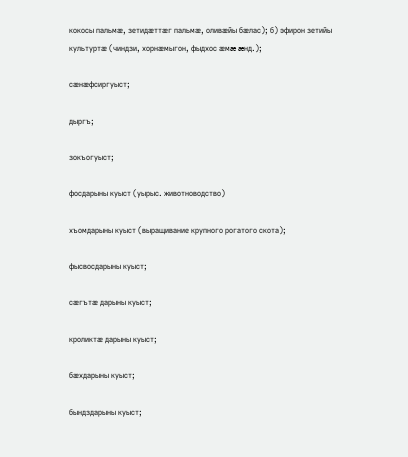кокосы пальмæ, зетидæттæг пальмæ, оливæйы бæлас); б) эфирон зетийы культуртæ (чиндзи, хорнæмыгон, фыдхос æмæ æнд.);

сæнæфсиргуыст;

дыргъ;

зокъогуыст;

фосдарыны куыст (уырыс. животноводство)

хъомдарыны куыст (выращивание крупного рогатого скота);

фысвосдарыны куыст;

сæгътæ дарыны куыст;

кроликтæ дарыны куыст;

бæхдарыны куыст;

бындздарыны куыст;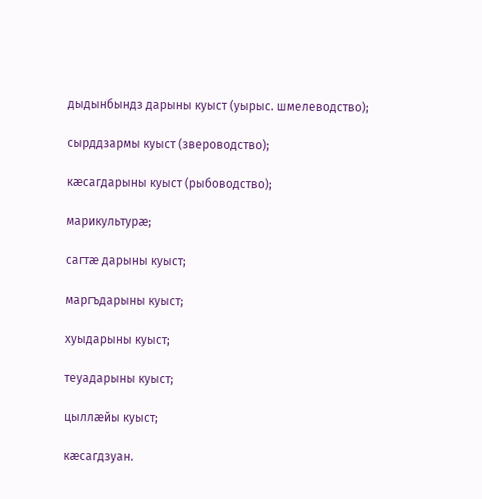дыдынбындз дарыны куыст (уырыс. шмелеводство);

сырддзармы куыст (звероводство);

кæсагдарыны куыст (рыбоводство);

марикультурæ;

сагтæ дарыны куыст;

маргъдарыны куыст;

хуыдарыны куыст;

теуадарыны куыст;

цыллæйы куыст;

кæсагдзуан.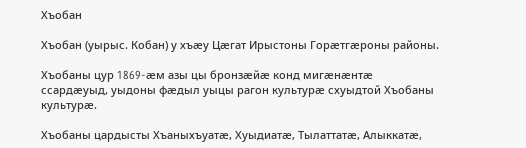Хъобан

Хъобан (уырыс. Кобан) у хъæу Цæгат Ирыстоны Горæтгæроны районы.

Хъобаны цур 1869-æм азы цы бронзæйæ конд мигæнæнтæ ссардæуыд, уыдоны фæдыл уыцы рагон культурæ схуыдтой Хъобаны культурæ.

Хъобаны цардысты Хъаныхъуатæ, Хуыдиатæ, Тылаттатæ, Алыккатæ,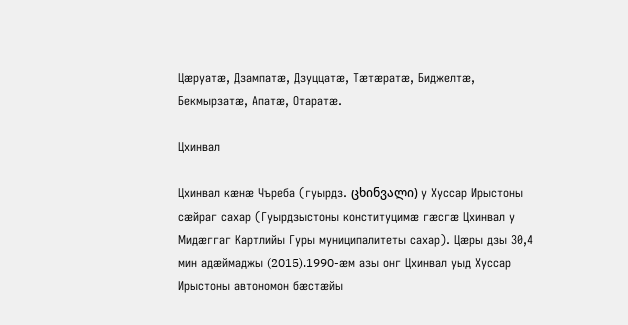Цæруатæ, Дзампатæ, Дзуццатæ, Тæтæратæ, Биджелтæ, Бекмырзатæ, Апатæ, Отаратæ.

Цхинвал

Цхинвал кæнæ Чъреба (гуырдз. ცხინვალი) у Хуссар Ирыстоны сæйраг сахар (Гуырдзыстоны конституцимæ гæсгæ Цхинвал у Мидæггаг Картлийы Гуры муниципалитеты сахар). Цæры дзы 30,4 мин адæймаджы (2015).1990-æм азы онг Цхинвал уыд Хуссар Ирыстоны автономон бæстæйы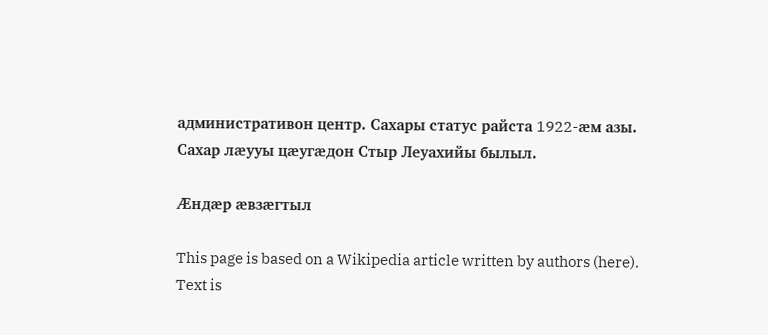административон центр. Сахары статус райста 1922-æм азы. Сахар лæууы цæугæдон Стыр Леуахийы былыл.

Æндæр æвзæгтыл

This page is based on a Wikipedia article written by authors (here).
Text is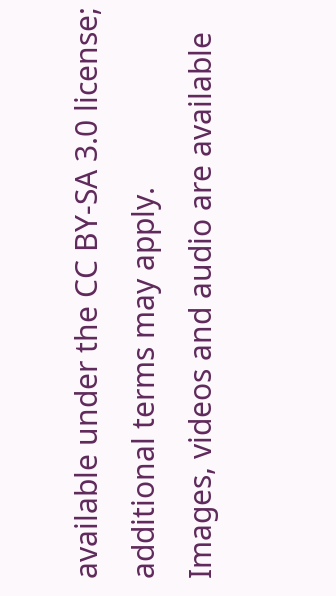available under the CC BY-SA 3.0 license; additional terms may apply.
Images, videos and audio are available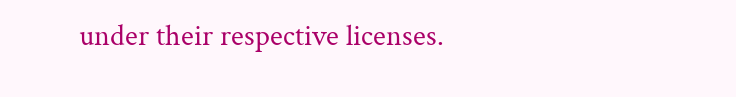under their respective licenses.